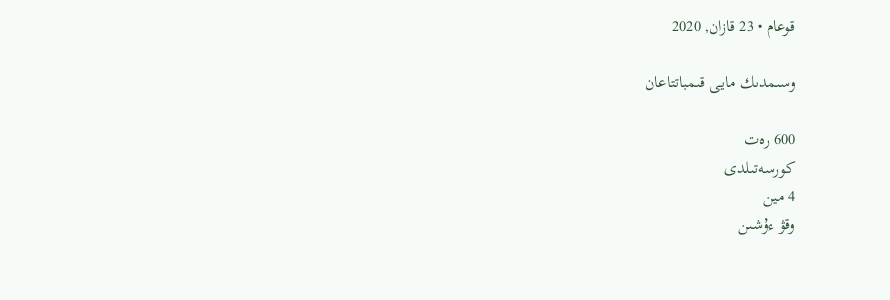قوعام • 23 قازان, 2020

وسىمدىك مايى قىمباتتاعان

600 رەت
كورسەتىلدى
4 مين
وقۋ ءۇشىن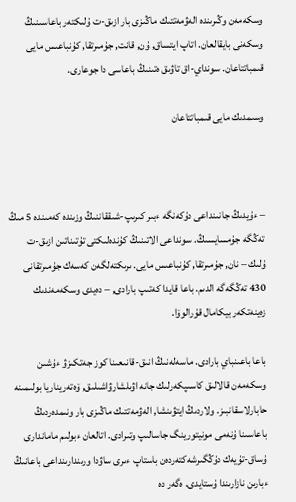وسكەمەن وڭىرىندە الەۋمەتتىك ماڭىزى بار ازىق-ت ۇلىكتەر باعاسىنىڭ وسكەنى بايقالعان. اتاپ ايتساق, ۇن, قانت, جۇمىرتقا, كۇنباعىس مايى قىمباتتاعان. سونداي-اق تاۋىق ەتىنىڭ باعاسى دا جوعارى.

وسىمدىك مايى قىمباتتاعان



– ءۇيدىڭ جانىنداعى دۇكەنگە ءبىر كىرىپ-شىققاننىڭ وزىندە كەمىندە 5 مىڭ تەڭگە جۇمسايسىڭ. سونداعى الاتىنىڭ كۇندەلىكتى تۇتىناتىن ازىق-ت ۇلىك – نان, جۇمىرتقا, كۇنباعىس مايى. ىرىكتەلگەن كەسەك جۇمىرتقانى 430 تەڭگەگە الدىم. باعا قايدا كەتىپ بارادى, – دەيدى وسكەمەندىك زەينەتكەر بيكامال قۇرالوۆا.

باعا باعىنباي بارادى. ماسەلەنىڭ انىق-قانىعىنا كوز جەتكىزۋ ءۇشىن وسكەمەن قالالىق كاسىپكەرلىك جانە اۋىلشارۋاشىلىق, ۆەتەريناريا بولىمىنە حابارلاسقانبىز. ولاردىڭ ايتۋىنشا, الەۋمەتتىك ماڭىزى بار ونىمدەردىڭ باعاسىنا ۇنەمى مونيتورينگ جاسالىپ وتىرادى. اتالعان ءبولىم ماماندارى ۇساق-تۇيەك دۇڭگىرشەكتەردەن باستاپ ءىرى ساۋدا ورىندارىنداعى باعانىڭ ءبارىن نازارىندا ۇستايدى. ەگەر دە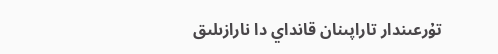تۇرعىندار تاراپىنان قانداي دا نارازىلىق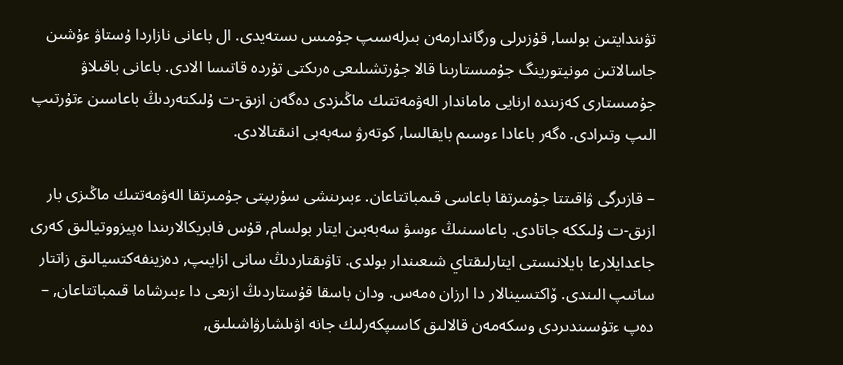تۋىندايتىن بولسا, قۇزىرلى ورگاندارمەن بىرلەسىپ جۇمىس ىستەيدى. ال باعانى نازاردا ۇستاۋ ءۇشىن جاسالاتىن مونيتورينگ جۇمىستارىنا قالا جۇرتشىلىعى ەرىكتى تۇردە قاتىسا الادى. باعانى باقىلاۋ جۇمىستارى كەزىندە ارنايى ماماندار الەۋمەتتىك ماڭىزدى دەگەن ازىق-ت ۇلىكتەردىڭ باعاسىن ءتۇرتىپ الىپ وتىرادى. ەگەر باعادا ءوسىم بايقالسا, كوتەرۋ سەبەبى انىقتالادى.

– قازىرگى ۋاقىتتا جۇمىرتقا باعاسى قىمباتتاعان. ءبىرىنشى سۇرىپتى جۇمىرتقا الەۋمەتتىك ماڭىزى بار ازىق-ت ۇلىككە جاتادى. باعاسىنىڭ ءوسۋ سەبەبىن ايتار بولسام, قۇس فابريكالارىندا ەپيزووتيالىق كەرى جاعدايلارعا بايلانىستى ايتارلىقتاي شىعىندار بولدى. تاۋىقتاردىڭ سانى ازايىپ, دەزينفەكتسيالىق زاتتار ساتىپ الىندى. ۆاكتسينالار دا ارزان ەمەس. ودان باسقا قۇستاردىڭ ازىعى دا ءبىرشاما قىمباتتاعان, – دەپ ءتۇسىندىردى وسكەمەن قالالىق كاسىپكەرلىك جانە اۋىلشارۋاشىلىق,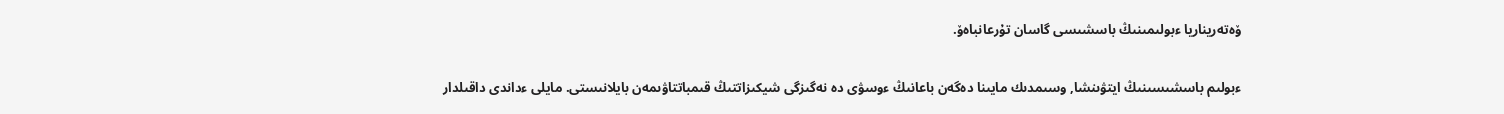ۆەتەريناريا ءبولىمىنىڭ باسشىسى گاسان تۇرعانباەۆ.

ءبولىم باسشىسىنىڭ ايتۋىنشا, وسىمدىك مايىنا دەگەن باعانىڭ ءوسۋى دە نەگىزگى شيكىزاتتىڭ قىمباتتاۋىمەن بايلانىستى. مايلى ءداندى داقىلدار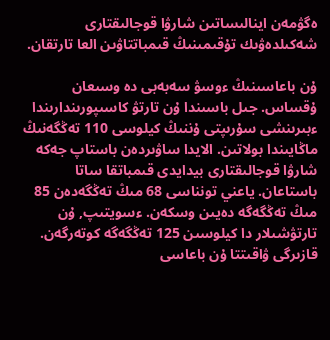ەگۋمەن اينالىساتىن شارۋا قوجالىقتارى شەكىلدەۋىك تۇقىمىنىڭ قىمباتتاۋىن العا تارتقان.

ۇن باعاسىنىڭ ءوسۋ سەبەبى دە وسىعان ۇقساس. جىل باسىندا ۇن تارتۋ كاسىپورىندارىندا ءبىرىنشى سۇرىپتى ۇننىڭ كيلوسى 110 تەڭگەنىڭ ماڭايىندا بولاتىن. الايدا ساۋىردەن باستاپ جەكە شارۋا قوجالىقتارى بيدايدى قىمباتقا ساتا باستاعان. ياعني تونناسى 68 مىڭ تەڭگەدەن 85 مىڭ تەڭگەگە دەيىن وسكەن. ءسويتىپ, ۇن تارتۋشىلار دا كيلوسىن 125 تەڭگەگە كوتەرگەن. قازىرگى ۋاقىتتا ۇن باعاسى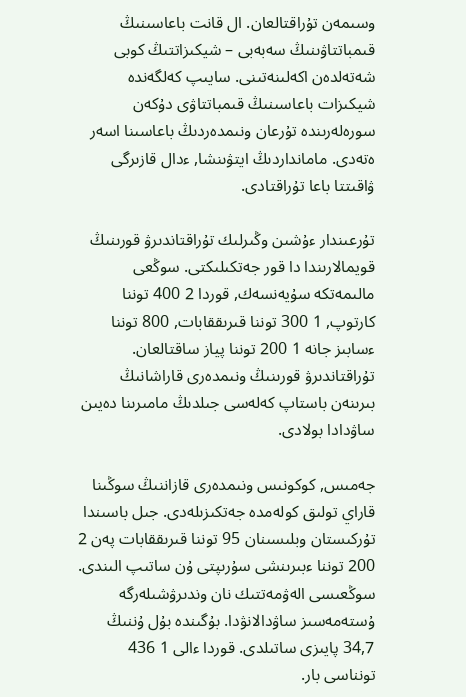وسىمەن تۇراقتالعان. ال قانت باعاسىنىڭ قىمباتتاۋىنىڭ سەبەبى – شيكىزاتتىڭ كوبى شەتەلدەن اكەلىنەتىنى. سايىپ كەلگەندە شيكىزات باعاسىنىڭ قىمباتتاۋى دۇكەن سورەلەرىندە تۇرعان ونىمدەردىڭ باعاسىنا اسەر ەتەدى. مامانداردىڭ ايتۋىنشا, ءدال قازىرگى ۋاقىتتا باعا تۇراقتادى.

تۇرعىندار ءۇشىن وڭىرلىك تۇراقتاندىرۋ قورىنىڭ قويمالارىندا دا قور جەتكىلىكتى. سوڭعى مالىمەتكە سۇيەنسەك, قوردا 2 400 توننا كارتوپ, 1 300 توننا قىرىققابات, 800 توننا ءسابىز جانە 1 200 توننا پياز ساقتالعان. تۇراقتاندىرۋ قورىنىڭ ونىمدەرى قاراشانىڭ بىرىنەن باستاپ كەلەسى جىلدىڭ مامىرىنا دەيىن ساۋدادا بولادى.

جەمىس, كوكونىس ونىمدەرى قازاننىڭ سوڭىنا قاراي تولىق كولەمدە جەتكىزىلەدى. جىل باسىندا تۇركىستان وبلىسىنان 95 توننا قىرىققابات پەن 2 200 توننا ءبىرىنشى سۇرىپتى ۇن ساتىپ الىندى. سوڭعىسى الەۋمەتتىك نان وندىرۋشىلەرگە ۇستەمەسىز ساۋدالانۋدا. بۇگىندە بۇل ۇننىڭ 34,7 پايىزى ساتىلدى. قوردا ءالى 1 436 تونناسى بار.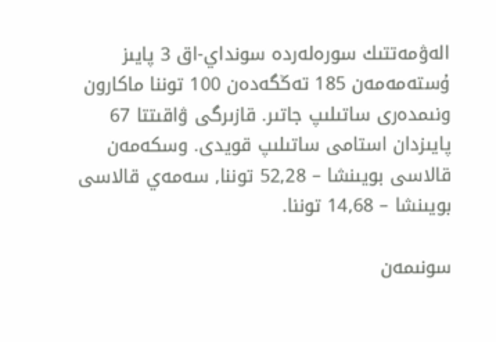الەۋمەتتىك سورەلەردە سونداي-اق 3 پايىز ۇستەمەمەن 185 تەڭگەدەن 100 توننا ماكارون ونىمدەرى ساتىلىپ جاتىر. قازىرگى ۋاقىتتا 67 پايىزدان استامى ساتىلىپ قويدى. وسكەمەن قالاسى بويىنشا – 52,28 توننا, سەمەي قالاسى بويىنشا – 14,68 توننا.

سونىمەن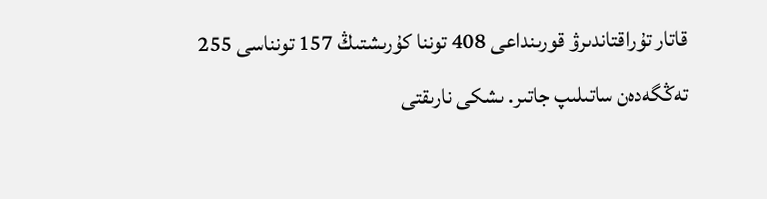قاتار تۇراقتاندىرۋ قورىنداعى 408 توننا كۇرىشتىڭ 157 تونناسى 255 تەڭگەدەن ساتىلىپ جاتىر. ىشكى نارىقتى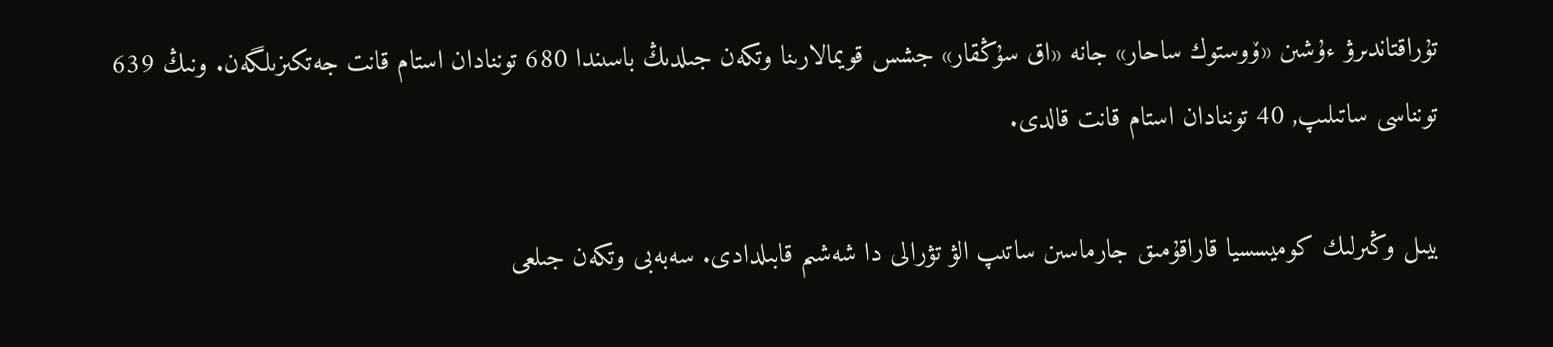تۇراقتاندىرۋ ءۇشىن «ۆوستوك ساحار» جانە «اق سۇڭقار» جشس قويمالارىنا وتكەن جىلدىڭ باسىندا 680 توننادان استام قانت جەتكىزىلگەن. ونىڭ 639 تونناسى ساتىلىپ, 40 توننادان استام قانت قالدى.

بيىل وڭىرلىك كوميسسيا قاراقۇمىق جارماسىن ساتىپ الۋ تۋرالى دا شەشىم قابىلدادى. سەبەبى وتكەن جىلعى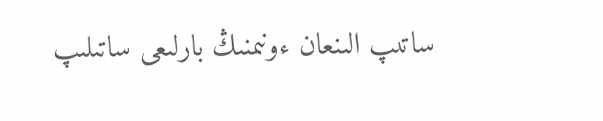ساتىپ الىنعان ءونىمنىڭ بارلىعى ساتىلىپ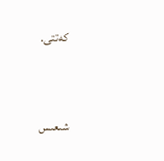كەتتى.



شىعىس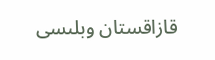قازاقستان وبلىسى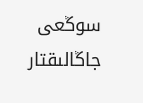سوڭعى جاڭالىقتار